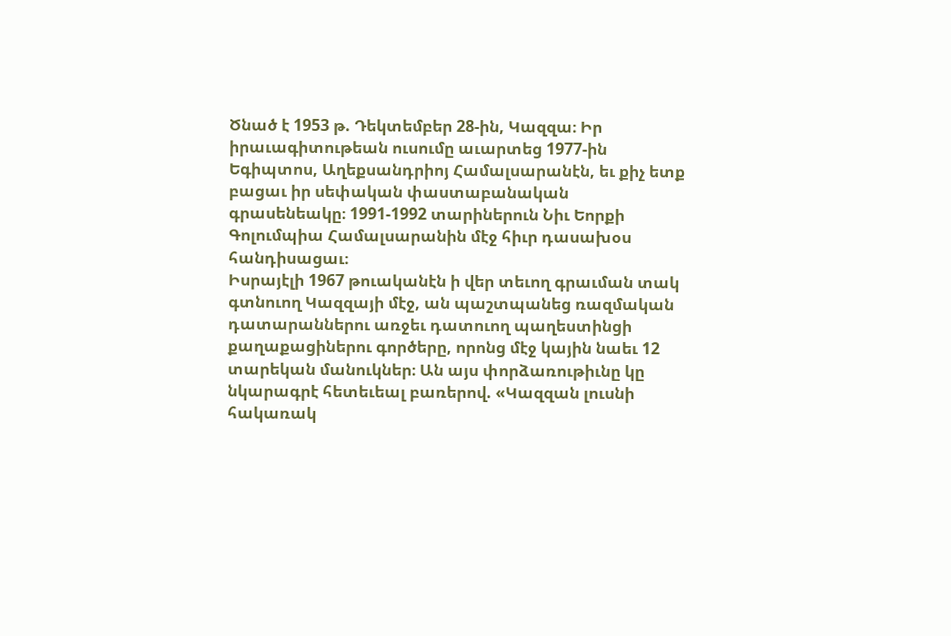Ծնած է 1953 թ. Դեկտեմբեր 28-ին, Կազզա։ Իր իրաւագիտութեան ուսումը աւարտեց 1977-ին Եգիպտոս, Աղեքսանդրիոյ Համալսարանէն, եւ քիչ ետք բացաւ իր սեփական փաստաբանական գրասենեակը։ 1991-1992 տարիներուն Նիւ Եորքի Գոլումպիա Համալսարանին մէջ հիւր դասախօս հանդիսացաւ։
Իսրայէլի 1967 թուականէն ի վեր տեւող գրաւման տակ գտնուող Կազզայի մէջ, ան պաշտպանեց ռազմական դատարաններու առջեւ դատուող պաղեստինցի քաղաքացիներու գործերը, որոնց մէջ կային նաեւ 12 տարեկան մանուկներ։ Ան այս փորձառութիւնը կը նկարագրէ հետեւեալ բառերով. «Կազզան լուսնի հակառակ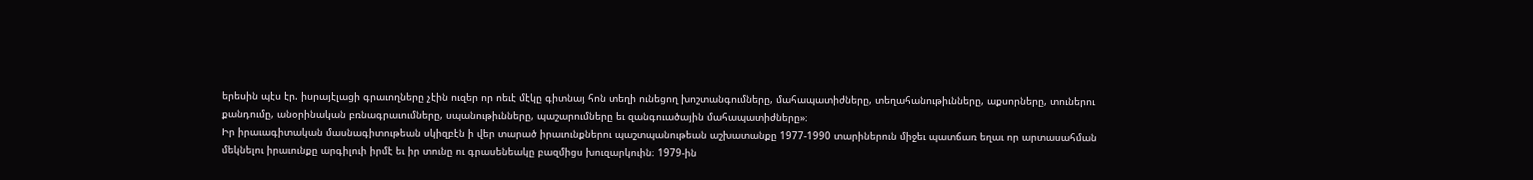երեսին պէս էր. իսրայէլացի գրաւողները չէին ուզեր որ ոեւէ մէկը գիտնայ հոն տեղի ունեցող խոշտանգումները, մահապատիժները, տեղահանութիւնները, աքսորները, տուներու քանդումը, անօրինական բռնագրաւումները, սպանութիւնները, պաշարումները եւ զանգուածային մահապատիժները»։
Իր իրաւագիտական մասնագիտութեան սկիզբէն ի վեր տարած իրաւունքներու պաշտպանութեան աշխատանքը 1977-1990 տարիներուն միջեւ պատճառ եղաւ որ արտասահման մեկնելու իրաւունքը արգիլուի իրմէ եւ իր տունը ու գրասենեակը բազմիցս խուզարկուին։ 1979-ին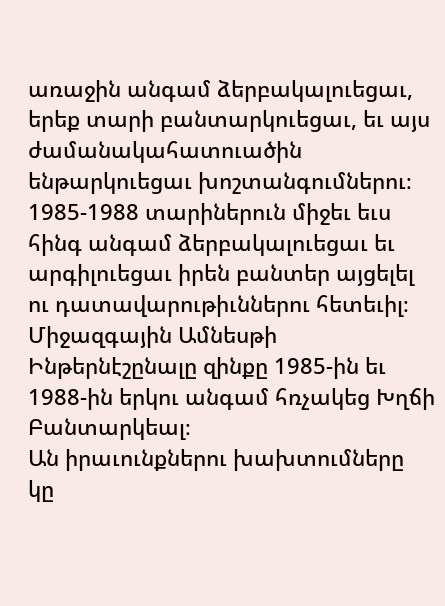առաջին անգամ ձերբակալուեցաւ, երեք տարի բանտարկուեցաւ, եւ այս ժամանակահատուածին ենթարկուեցաւ խոշտանգումներու։ 1985-1988 տարիներուն միջեւ եւս հինգ անգամ ձերբակալուեցաւ եւ արգիլուեցաւ իրեն բանտեր այցելել ու դատավարութիւններու հետեւիլ։ Միջազգային Ամնեսթի Ինթերնէշընալը զինքը 1985-ին եւ 1988-ին երկու անգամ հռչակեց Խղճի Բանտարկեալ։
Ան իրաւունքներու խախտումները կը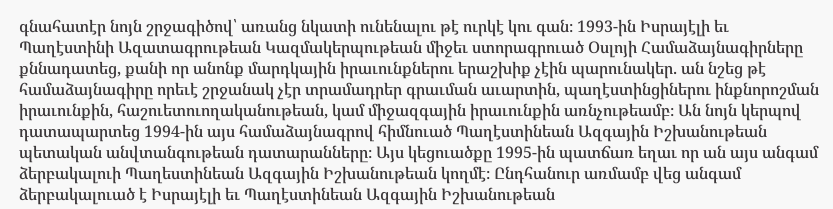գնահատէր նոյն շրջագիծով՝ առանց նկատի ունենալու թէ ուրկէ կու գան։ 1993-ին Իսրայէլի եւ Պաղէստինի Ազատագրութեան Կազմակերպութեան միջեւ ստորագրուած Օսլոյի Համաձայնագիրները քննադատեց, քանի որ անոնք մարդկային իրաւունքներու երաշխիք չէին պարունակեր. ան նշեց թէ համաձայնագիրը որեւէ շրջանակ չէր տրամադրեր գրաւման աւարտին, պաղէստինցիներու ինքնորոշման իրաւունքին, հաշուետուողականութեան, կամ միջազգային իրաւունքին առնչութեամբ։ Ան նոյն կերպով դատապարտեց 1994-ին այս համաձայնագրով հիմնուած Պաղէստինեան Ազգային Իշխանութեան պետական անվտանգութեան դատարանները։ Այս կեցուածքը 1995-ին պատճառ եղաւ որ ան այս անգամ ձերբակալուի Պաղեստինեան Ազգային Իշխանութեան կողմէ։ Ընդհանուր առմամբ վեց անգամ ձերբակալուած է Իսրայէլի եւ Պաղէստինեան Ազգային Իշխանութեան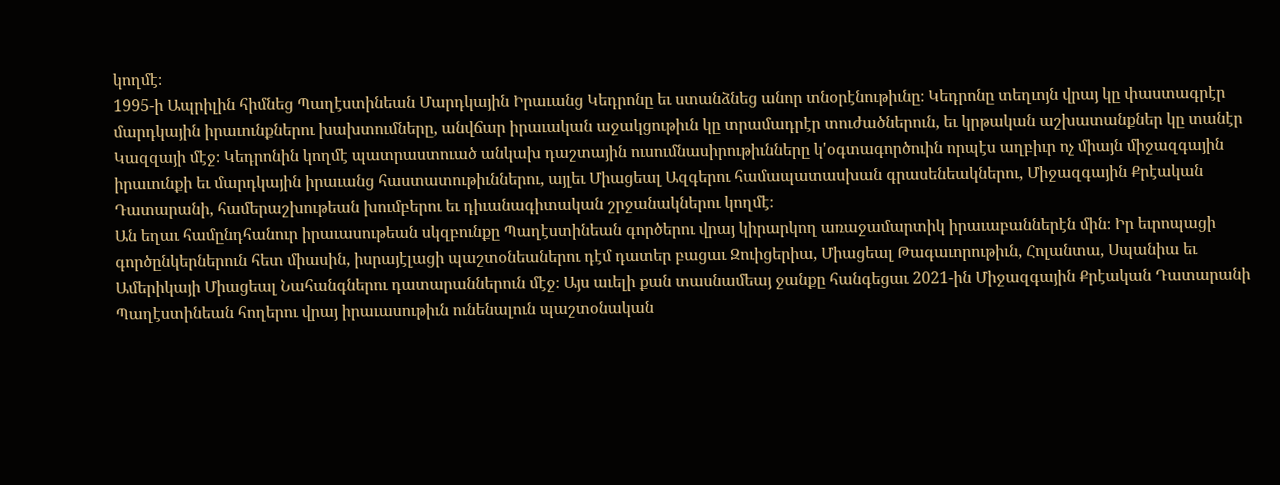կողմէ։
1995-ի Ապրիլին հիմնեց Պաղէստինեան Մարդկային Իրաւանց Կեդրոնը եւ ստանձնեց անոր տնօրէնութիւնը։ Կեդրոնը տեղւոյն վրայ կը փաստագրէր մարդկային իրաւունքներու խախտումները, անվճար իրաւական աջակցութիւն կը տրամադրէր տուժածներուն, եւ կրթական աշխատանքներ կը տանէր Կազզայի մէջ։ Կեդրոնին կողմէ պատրաստուած անկախ դաշտային ուսումնասիրութիւնները կ'օգտագործուին որպէս աղբիւր ոչ միայն միջազգային իրաւունքի եւ մարդկային իրաւանց հաստատութիւններու, այլեւ Միացեալ Ազգերու համապատասխան գրասենեակներու, Միջազգային Քրէական Դատարանի, համերաշխութեան խումբերու եւ դիւանագիտական շրջանակներու կողմէ։
Ան եղաւ համընդհանուր իրաւասութեան սկզբունքը Պաղէստինեան գործերու վրայ կիրարկող առաջամարտիկ իրաւաբաններէն մին։ Իր եւրոպացի գործընկերներուն հետ միասին, իսրայէլացի պաշտօնեաներու դէմ դատեր բացաւ Զուիցերիա, Միացեալ Թագաւորութիւն, Հոլանտա, Սպանիա եւ Ամերիկայի Միացեալ Նահանգներու դատարաններուն մէջ։ Այս աւելի քան տասնամեայ ջանքը հանգեցաւ 2021-ին Միջազգային Քրէական Դատարանի Պաղէստինեան հողերու վրայ իրաւասութիւն ունենալուն պաշտօնական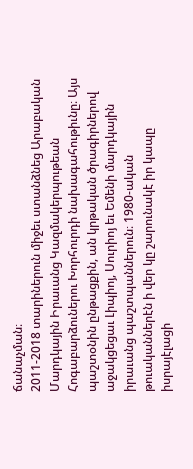ճանաչման։
2011-2018 տարիներուն միջեւ ստանձնեց Արաբական Մարդկային Իրաւանց Կազմակերպութեան Հոգաբարձուներու Խորհուրդի նախագահութիւնը։ Այս պաշտօնին ընթացքին, ան կրթական ծրագիրներով աջակցեցաւ Լիպիոյ, Սուրիոյ եւ Եմենի մարդկային իրաւանց պաշտպաններուն։ 1980-ական թուականներէն ի վեր կը շարունակէ իր կապը իսրայէլացի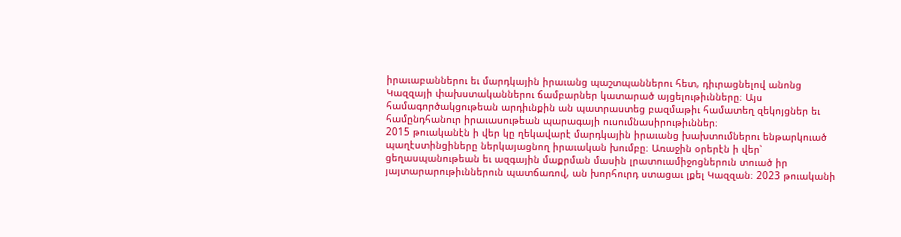իրաւաբաններու եւ մարդկային իրաւանց պաշտպաններու հետ, դիւրացնելով անոնց Կազզայի փախստականներու ճամբարներ կատարած այցելութիւնները։ Այս համագործակցութեան արդիւնքին ան պատրաստեց բազմաթիւ համատեղ զեկոյցներ եւ համընդհանուր իրաւասութեան պարագայի ուսումնասիրութիւններ։
2015 թուականէն ի վեր կը ղեկավարէ մարդկային իրաւանց խախտումներու ենթարկուած պաղէստինցիները ներկայացնող իրաւական խումբը։ Առաջին օրերէն ի վեր՝ ցեղասպանութեան եւ ազգային մաքրման մասին լրատուամիջոցներուն տուած իր յայտարարութիւններուն պատճառով, ան խորհուրդ ստացաւ լքել Կազզան։ 2023 թուականի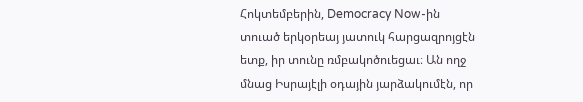Հոկտեմբերին, Democracy Now-ին տուած երկօրեայ յատուկ հարցազրոյցէն ետք, իր տունը ռմբակոծուեցաւ։ Ան ողջ մնաց Իսրայէլի օդային յարձակումէն, որ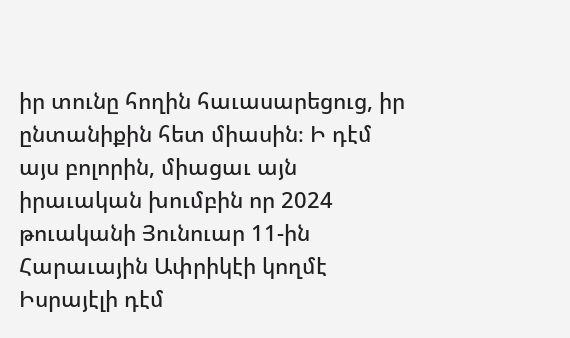իր տունը հողին հաւասարեցուց, իր ընտանիքին հետ միասին։ Ի դէմ այս բոլորին, միացաւ այն իրաւական խումբին որ 2024 թուականի Յունուար 11-ին Հարաւային Ափրիկէի կողմէ Իսրայէլի դէմ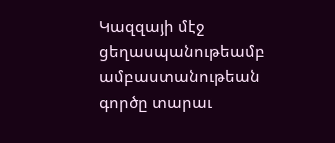Կազզայի մէջ ցեղասպանութեամբ ամբաստանութեան գործը տարաւ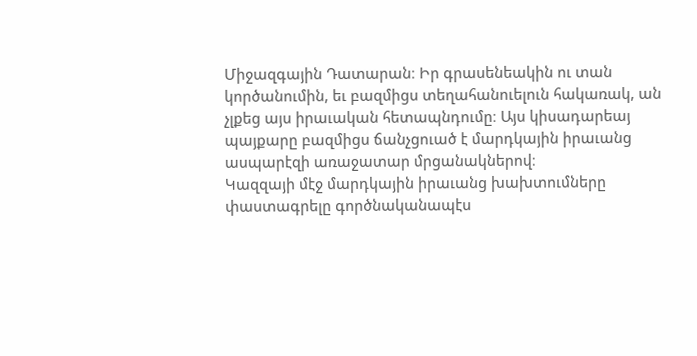Միջազգային Դատարան։ Իր գրասենեակին ու տան կործանումին, եւ բազմիցս տեղահանուելուն հակառակ, ան չլքեց այս իրաւական հետապնդումը։ Այս կիսադարեայ պայքարը բազմիցս ճանչցուած է մարդկային իրաւանց ասպարէզի առաջատար մրցանակներով։
Կազզայի մէջ մարդկային իրաւանց խախտումները փաստագրելը գործնականապէս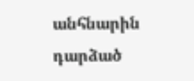անհնարին դարձած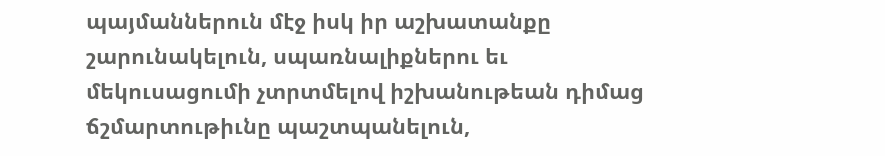պայմաններուն մէջ իսկ իր աշխատանքը շարունակելուն, սպառնալիքներու եւ մեկուսացումի չտրտմելով իշխանութեան դիմաց ճշմարտութիւնը պաշտպանելուն,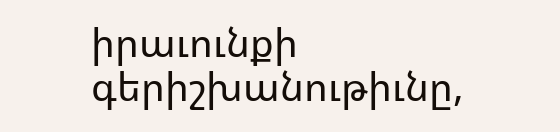իրաւունքի գերիշխանութիւնը,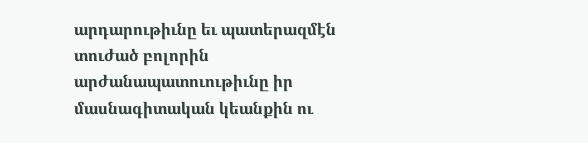արդարութիւնը եւ պատերազմէն տուժած բոլորին արժանապատուութիւնը իր մասնագիտական կեանքին ու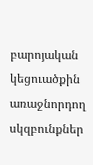բարոյական կեցուածքին առաջնորդող սկզբունքներ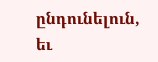ընդունելուն, եւ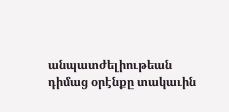անպատժելիութեան դիմաց օրէնքը տակաւին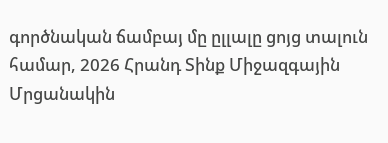գործնական ճամբայ մը ըլլալը ցոյց տալուն համար, 2026 Հրանդ Տինք Միջազգային Մրցանակին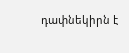դափնեկիրն է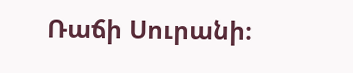Ռաճի Սուրանի։